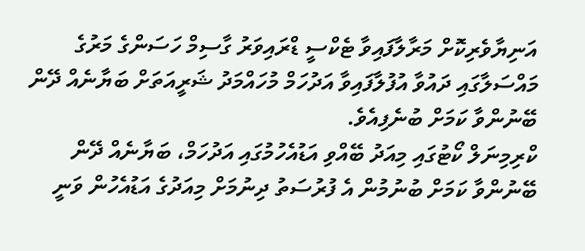އަނިޔާވެރިކޮށް މަރާލާފައިވާ ޓެކްސީ ޑްރައިވަރު ގާސިމް ހަސަންގެ މަރުގެ މައްސަލާގައި ދައުވާ އުފުލާފައިވާ އަދުހަމް މުހައްމަދު ޝަރީއަތަށް ބަޔާނެއް ދޭން ބޭނުންވާ ކަމަށް ބުނެފިއެވެ.
ކްރިމިނަލް ކޯޓުގައި މިއަދު ބޭއްވި އަޑުއެހުމުގައި އަދުހަމް، ބަޔާނެއް ދޭން ބޭނުންވާ ކަމަށް ބުނުމުން އެ ފުރުސަތު ދިނުމަށް މިއަދުގެ އަޑުއެހުން ވަނީ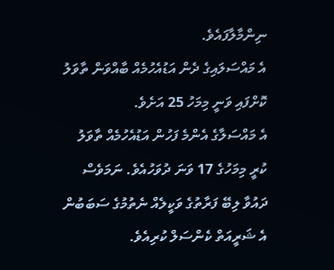ނިންމާލާފައެވެ.
އެ މައްސަލައިގެ ދެން އަޑުއެހުމެއް ބާއްވަން ތާވަލު ކޮށްފައި ވަނީ މިމަހު 25 އަށެވެ.
އެ މައްސަލާގެ އެންމެ ފަހުން އަޑުއެހުމެއް ތާވަލު ކުރީ މިމަހުގެ 17 ވަނަ ދުވަހުއެވެ. ނަމަވެސް ދައުވާ ލިބޭ ފަރާތުގެ ވަކީލެއް ނެތުމުގެ ސަބަބުން އެ ޝަރީއަތް ކެންސަލް ކުރިއެވެ.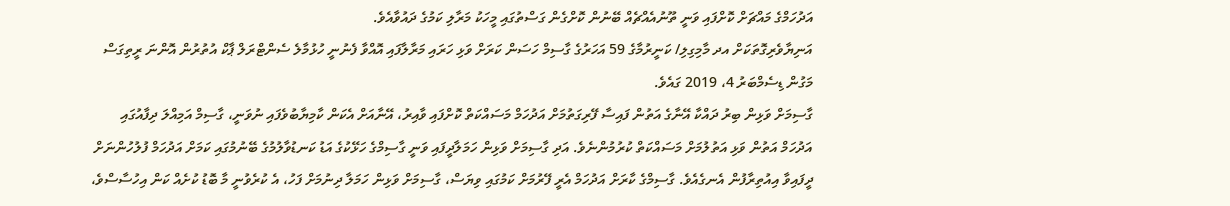އަދުހަމްގެ މައްޗަށް ކޮށްފައި ވަނީ ތޫނުއެއްޗެއް ބޭނުން ކޮށްގެން ގަސްތުގައި މީހަކު މަރާލި ކަމުގެ ދައުވާއެވެ.
އަނިޔާވެރިގޮތަކަށް އދ މާމިގިލި/ ކަނީރުމާގެ 59 އަހަރުގެ ގާސިމް ހަސަން ކަރަށް ވަޅި ހަރައި މަރާލާފައި އޮއްވާ ފެނުނީ ހުޅުމާލެ ސެންޓްރަލް ޕާކް އުތުރުން އޮންނަ ރީތިގަސް މަގުން ޑިސެމްބަރު 4، 2019 ގައެވެ.
ގާސިމަށް ވަޅިން ބިރު ދައްކާ އޭނާގެ އަތުން ފައިސާ ފޭރިގަތުމަށް އަދުހަމް މަސައްކަތް ކޮށްފައި ވާއިރު، އޭނާއަށް އެކަން ކާމިޔާބުވެފައި ނުވަނީ، ގާސިމް އަމިއްލަ ދިފާއުގައި އަދުހަމް އަތުން ވަޅި އަތުލުމަށް މަސައްކަތް ކުރުމުންނެވެ. އަދި ގާސިމަށް ވަޅިން ހަމަލާދީފައި ވަނީ ގާސިމްގެ ހަޅޭކުގެ އަޑު ކަނޑުވާލުމުގެ ބޭނުމުގައި ކަމަށް އަދުހަމް ފުލުހުންނަށް ދީފައިވާ އިއުތިރާފުން އެނގެއެވެ. ގާސިމްގެ ކާރަށް އަދުހަމް އެރީ ފޭރުމަށް ކަމުގައި ވިޔަސް، ގާސިމަށް ވަޅިން ހަމަލާ ދިނުމަށް ފަހު، އެ ކުރެވުނީ މާ ބޮޑު ކުށެއް ކަން އިހުސާސްވެ،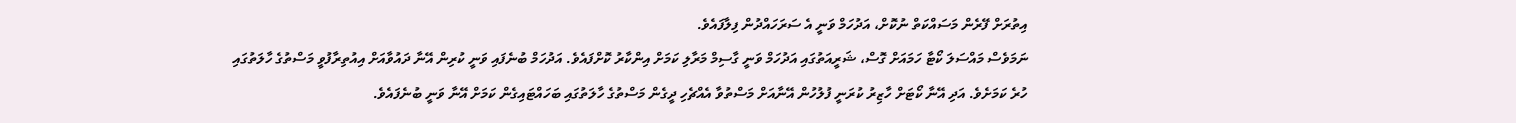އިތުރަށް ފޭރެން މަސައްކަތް ނުކޮށް، އަދުހަމް ވަނީ އެ ސަރަހައްދުން ފިލާފައެވެ.
ނަމަވެސް މައްސަލަ ކޯޓާ ހަމައަށް ގޮސް، ޝަރީއަތުގައި އަދުހަމް ވަނީ ގާސިމް މަރާލި ކަމަށް އިންކާރު ކޮށްފައެވެ. އަދުހަމް ބުނެފައި ވަނީ ކުރިން އޭނާ ދައުވާއަށް އިއުތިރާފުވީ މަސްތުގެ ހާލަތުގައި ހުރެ ކަމަށެވެ. އަދި އޭނާ ކޯޓަށް ހާޒިރު ކުރަނީ ފުލުހުން އޭނާއަށް މަސްތުވާ އެއްޗެހި ދީގެން މަސްތުގެ ހާލަތުގައި ބަހައްޓައިގެން ކަމަށް އޭނާ ވަނީ ބުނެފައެވެ.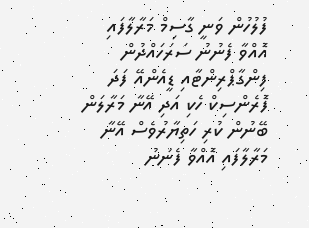ފުލުހުން ވަނީ ގާސިމް މަރާލާފައި އޮއްވާ ފެނުނު ސަރަހައްދުން ފިންގާޕްރިންޓާއި ޑީއެންއޭ ފަދަ ފޮރެންސިކް ހެކި އަދި އޭނާ މަރާލަން ބޭނުން ކުރި ހަތިޔާރުވެސް އޭނާ މަރާލާފައި އޮއްވާ ފެނުނު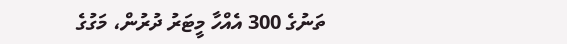ތަނުގެ 300 އެއްހާ މީޓަރު ދުރުން، މަގުގެ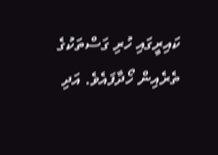ކައިރީގައި ހުރި ގަސްތަކުގެ ތެރެއިން ހޯދާފައެވެ. އަދި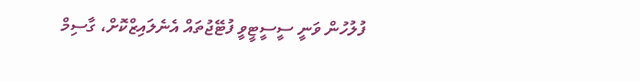ފުލުހުން ވަނީ ސީސީޓީވީ ފުޓޭޖުތައް އެނެލައިޒްކޮށް، ގާސިމް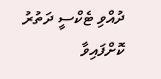ދުއްވި ޓެކްސީ ދަތުރު ކޮށްފައިވާ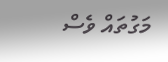މަގުތައް ވެސް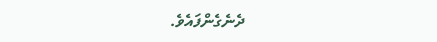ދެނެގެންފައެވެ.